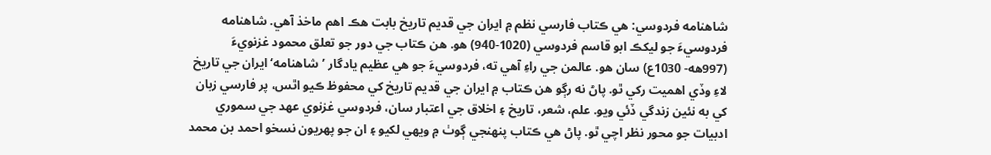شاهنامه فردوسي: هي ڪتاب فارسي نظم ۾ ايران جي قديم تاريخ بابت هڪ اهم ماخذ آهي. شاهنامه فردوسيءَ جو ليکڪ ابو قاسم فردوسي (1020-940) هو. هن ڪتاب جي دور جو تعلق محمود غزنويءَ (997هه- 1030ع) سان هو. عالمن جي راءِ آهي ته، فردوسيءَ جو هي عظيم يادگار ’شاهنامه‘ ايران جي تاريخ لاءِ وڏي اهميت رکي ٿو. پاڻ نه رڳو هن ڪتاب ۾ ايران جي قديم تاريخ کي محفوظ ڪيو اٿس، پر فارسي زبان کي به نئين زندگي ڏئي ويو. علم، شعر، تاريخ ۽ اخلاق جي اعتبار سان، فردوسي غزنوي عهد جي سموري ادبيات جو محور نظر اچي ٿو. پاڻ هي ڪتاب پنهنجي ڳوٺ ۾ ويهي لکيو ۽ ان جو پهريون نسخو احمد بن محمد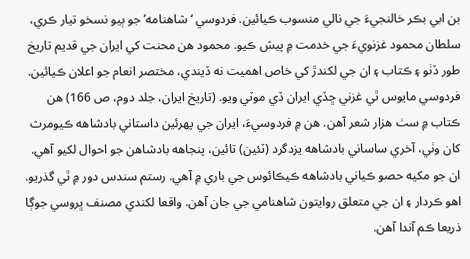بن ابي بڪر خالنجيءَ جي نالي منسوب ڪيائين. فردوسي ‘شاهنامه’ جو ٻيو نسخو تيار ڪري، سلطان محمود غزنويءَ جي خدمت ۾ پيش ڪيو. محمود هن محنت کي ايران جي قديم تاريخ طور ڏٺو ۽ ڪتاب ۽ ان جي لکندڙ کي خاص اهميت نه ڏيندي، مختصر انعام جو اعلان ڪيائين. فردوسي مايوس ٿي غزني ڇڏي ايران ڏي موٽي ويو. (تاريخ ايران، جلد دوم، ص 166) هن ڪتاب ۾ سٺ هزار شعر آهن. هن ۾ فردوسيءَ، ايران جي پهرئين داستاني بادشاهه ڪيومرث کان وٺي، آخري ساساني بادشاهه يزدگرد (ٽئين) تائين، پنجاهه بادشاهن جو احوال لکيو آهي. ان جو مکيه حصو ڪياني بادشاهه ڪيڪائوس جي باري ۾ آهي. رستم سندس دور ۾ ٿي گذريو. اهو ڪردار ۽ ان جي متعلق روايتون شاهنامي جي جان آهن. واقعا لکندي مصنف ڀروسي جوڳا ذريعا ڪم آندا آهن.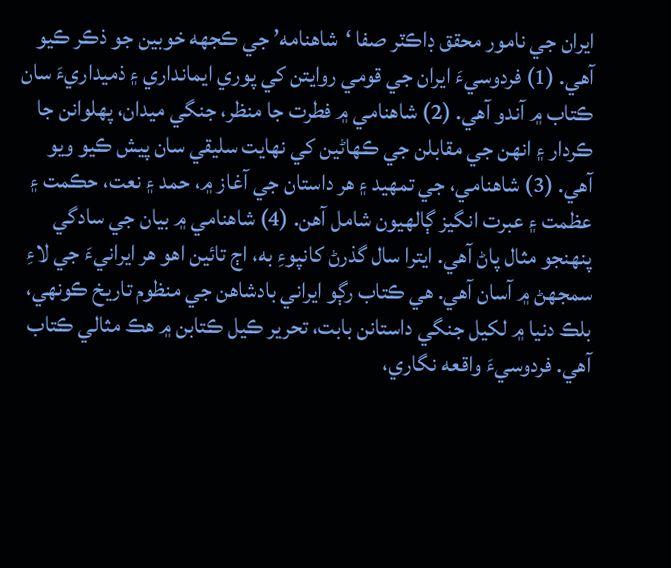ايران جي نامور محقق ڊاڪٽر صفا ‘شاهنامه’ جي ڪجهه خوبين جو ذڪر ڪيو آهي. (1) فردوسيءَ ايران جي قومي روايتن کي پوري ايمانداري ۽ ذميداريءَ سان ڪتاب ۾ آندو آهي. (2) شاهنامي ۾ فطرت جا منظر، جنگي ميدان، پهلوانن جا ڪردار ۽ انهن جي مقابلن جي ڪهاڻين کي نهايت سليقي سان پيش ڪيو ويو آهي. (3) شاهنامي، جي تمهيد ۽ هر داستان جي آغاز ۾، حمد ۽ نعت، حڪمت ۽ عظمت ۽ عبرت انگيز ڳالهيون شامل آهن. (4) شاهنامي ۾ بيان جي سادگي پنهنجو مثال پاڻ آهي. ايترا سال گذرڻ کانپوءِ به، اڄ تائين اهو هر ايرانيءَ جي لاءِ سمجهڻ ۾ آسان آهي. هي ڪتاب رڳو ايراني بادشاهن جي منظوم تاريخ ڪونهي، بلڪ دنيا ۾ لکيل جنگي داستانن بابت، تحرير ڪيل ڪتابن ۾ هڪ مثالي ڪتاب آهي. فردوسيءَ واقعه نگاري،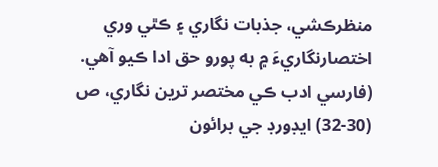منظرڪشي، جذبات نگاري ۽ ڪٿي وري اختصارنگاريءَ ۾ به پورو حق ادا ڪيو آهي. (فارسي ادب ڪي مختصر ترين نگاري، ص (30-32) ايڊورڊ جي برائون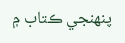پنهنجي ڪتاب ۾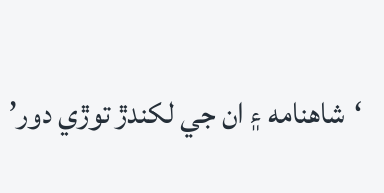‘شاهنامه ۽ ان جي لکندڙ توڙي دور’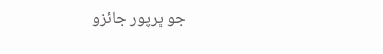جو ڀرپور جائزو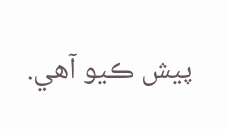پيش ڪيو آهي.